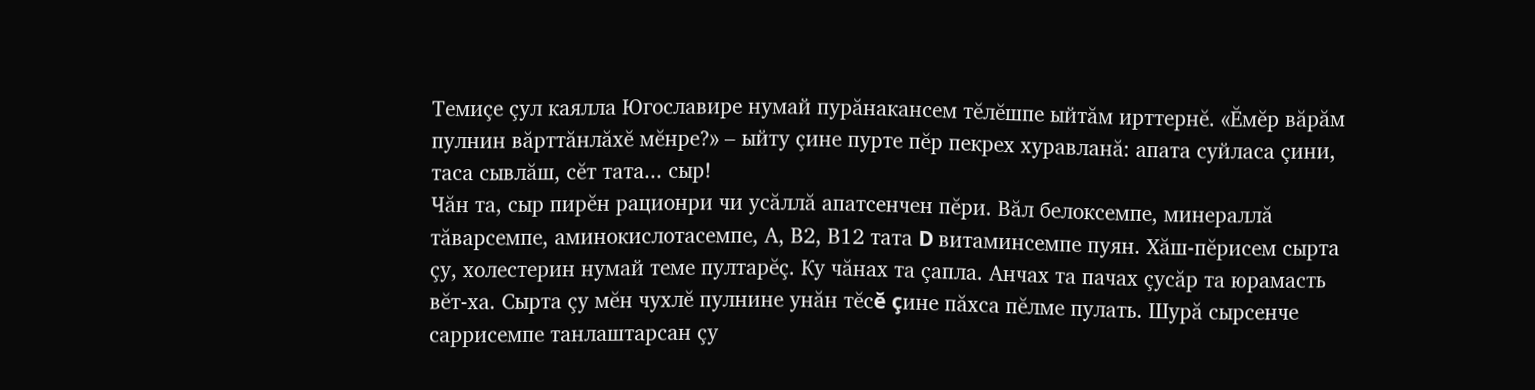Темиçе çул каялла Югославире нумай пурăнакансем тĕлĕшпе ыйтăм ирттернĕ. «Ĕмĕр вăрăм пулнин вăрттăнлăхĕ мĕнре?» – ыйту çине пурте пĕр пекрех хуравланă: апата суйласа çини, таса сывлăш, сĕт тата... сыр!
Чăн та, сыр пирĕн рационри чи усăллă апатсенчен пĕри. Вăл белоксемпе, минераллă тăварсемпе, аминокислотасемпе, А, В2, В12 тата D витаминсемпе пуян. Хăш-пĕрисем сырта çу, холестерин нумай теме пултарĕç. Ку чăнах та çапла. Анчах та пачах çусăр та юрамасть вĕт-ха. Сырта çу мĕн чухлĕ пулнине унăн тĕсĕ çине пăхса пĕлме пулать. Шурă сырсенче саррисемпе танлаштарсан çу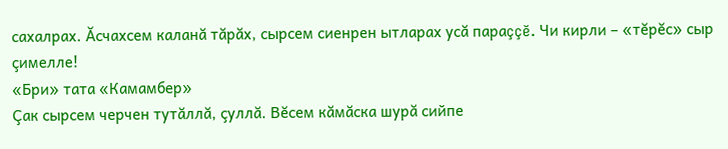сахалрах. Ăсчахсем каланă тăрăх, сырсем сиенрен ытларах усă параççĕ. Чи кирли – «тĕрĕс» сыр çимелле!
«Бри» тата «Камамбер»
Çак сырсем черчен тутăллă, çуллă. Вĕсем кăмăска шурă сийпе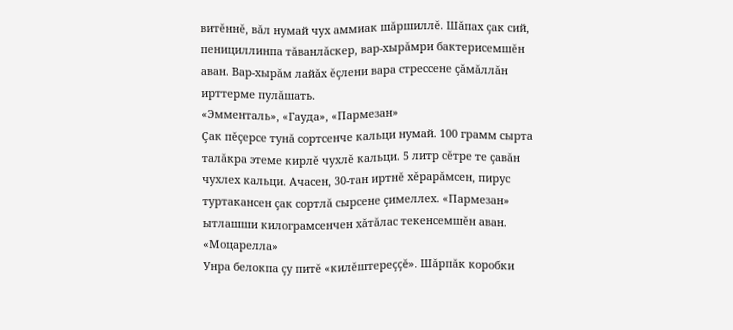витĕннĕ, вăл нумай чух аммиак шăршиллĕ. Шăпах çак сий, пенициллинпа тăванлăскер, вар-хырăмри бактерисемшĕн аван. Вар-хырăм лайăх ĕçлени вара стрессене çăмăллăн ирттерме пулăшать.
«Эмменталь», «Гауда», «Пармезан»
Çак пĕçерсе тунă сортсенче кальци нумай. 100 грамм сырта талăкра этеме кирлĕ чухлĕ кальци. 5 литр сĕтре те çавăн чухлех кальци. Ачасен, 30-тан иртнĕ хĕрарăмсен, пирус туртакансен çак сортлă сырсене çимеллех. «Пармезан» ытлашши килограмсенчен хăтăлас текенсемшĕн аван.
«Моцарелла»
Унра белокпа çу питĕ «килĕштереççĕ». Шăрпăк коробки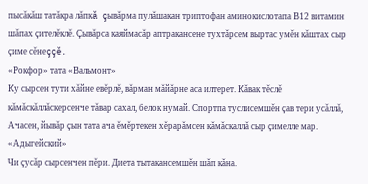пысăкăш татăкра лăпкă çывăрма пулăшакан триптофан аминокислотапа В12 витамин шăпах çителĕклĕ. Çывăрса каяймасăр аптракансене тухтăрсем выртас умĕн кăштах сыр çиме сĕнеççĕ.
«Рокфор» тата «Вальмонт»
Ку сырсен тути хăйне евĕрлĕ, вăрман мăйăрне аса илтерет. Кăвак тĕслĕ кăмăскăллăскерсенче тăвар сахал, белок нумай. Спортпа туслисемшĕн çав тери усăллă, Ачасен, йывăр çын тата ача ĕмĕртекен хĕрарăмсен кăмăскаллă сыр çимелле мар.
«Адыгейский»
Чи çусăр сырсенчен пĕри. Диета тытакансемшĕн шăп кăна.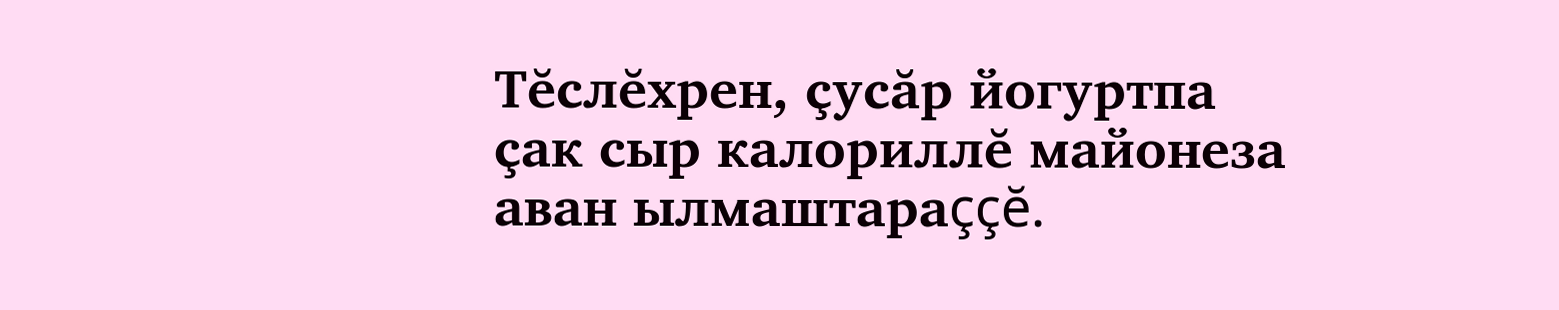Тĕслĕхрен, çусăр йогуртпа çак сыр калориллĕ майонеза аван ылмаштараççĕ.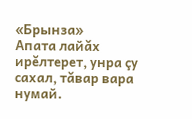«Брынза»
Апата лайăх ирĕлтерет, унра çу сахал, тăвар вара нумай.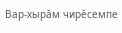Вар-хырăм чирĕсемпе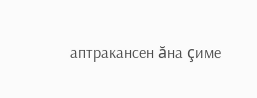аптракансен ăна çиме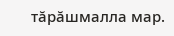тăрăшмалла мар.